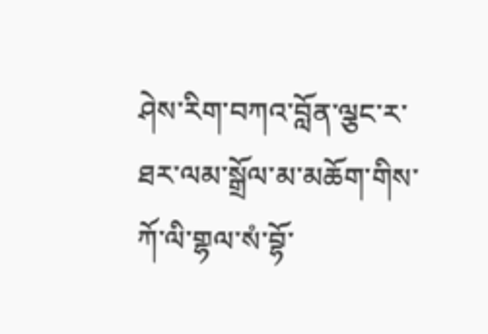ཤེས་རིག་བཀའ་བློན་ལྕང་ར་ཐར་ལམ་སྒྲོལ་མ་མཆོག་གིས་ཀོ་ལི་གྷལ་སཾ་བྷོ་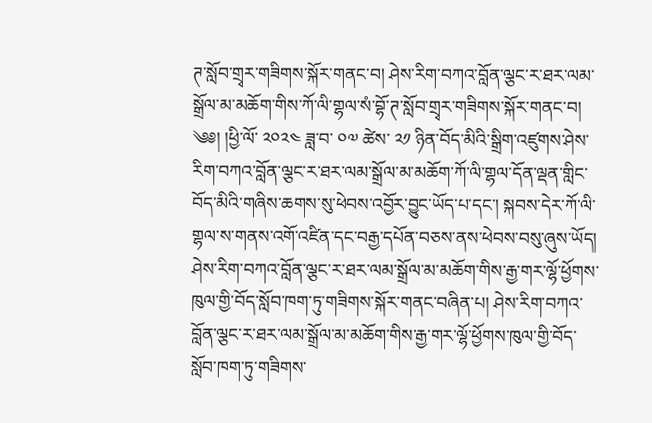ཊ་སློབ་གྲྭར་གཟིགས་སྐོར་གནང་བ། ཤེས་རིག་བཀའ་བློན་ལྕང་ར་ཐར་ལམ་སྒྲོལ་མ་མཆོག་གིས་ཀོ་ལི་གྷལ་སཾ་བྷོ་ཊ་སློབ་གྲྭར་གཟིགས་སྐོར་གནང་བ། ༄༅། །ཕྱི་ལོ་ ༢༠༢༤ ཟླ་བ་ ༠༧ ཚེས་ ༢༡ ཉིན་བོད་མིའི་སྒྲིག་འཛུགས་ཤེས་རིག་བཀའ་བློན་ལྕང་ར་ཐར་ལམ་སྒྲོལ་མ་མཆོག་ཀོ་ལི་གྷལ་དོན་ལྡན་གླིང་བོད་མིའི་གཞིས་ཆགས་སུ་ཕེབས་འབྱོར་བྱུང་ཡོད་པ་དང་། སྐབས་དེར་ཀོ་ལི་གྷལ་ས་གནས་འགོ་འཛིན་དང་བརྒྱ་དཔོན་བཅས་ནས་ཕེབས་བསུ་ཞུས་ཡོད། ཤེས་རིག་བཀའ་བློན་ལྕང་ར་ཐར་ལམ་སྒྲོལ་མ་མཆོག་གིས་རྒྱ་གར་ལྷོ་ཕྱོགས་ཁུལ་གྱི་བོད་སློབ་ཁག་ཏུ་གཟིགས་སྐོར་གནང་བཞིན་པ། ཤེས་རིག་བཀའ་བློན་ལྕང་ར་ཐར་ལམ་སྒྲོལ་མ་མཆོག་གིས་རྒྱ་གར་ལྷོ་ཕྱོགས་ཁུལ་གྱི་བོད་སློབ་ཁག་ཏུ་གཟིགས་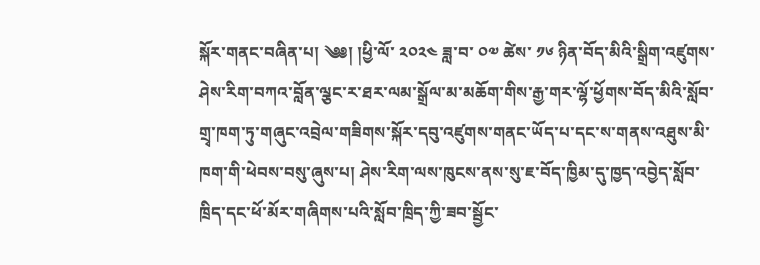སྐོར་གནང་བཞིན་པ། ༄༅། །ཕྱི་ལོ་ ༢༠༢༤ ཟླ་བ་ ༠༧ ཚེས་ ༡༦ ཉིན་བོད་མིའི་སྒྲིག་འཛུགས་ཤེས་རིག་བཀའ་བློན་ལྕང་ར་ཐར་ལམ་སྒྲོལ་མ་མཆོག་གིས་རྒྱ་གར་ལྷོ་ཕྱོགས་བོད་མིའི་སློབ་གྲྭ་ཁག་ཏུ་གཞུང་འབྲེལ་གཟིགས་སྐོར་དབུ་འཛུགས་གནང་ཡོད་པ་དང་ས་གནས་འཐུས་མི་ཁག་གི་ཕེབས་བསུ་ཞུས་པ། ཤེས་རིག་ལས་ཁུངས་ནས་སུ་ཇ་བོད་ཁྱིམ་དུ་ཁྱད་འབྱེད་སློབ་ཁྲིད་དང་ཕོ་མོར་གཞིགས་པའི་སློབ་ཁྲིད་ཀྱི་ཟབ་སྦྱོང་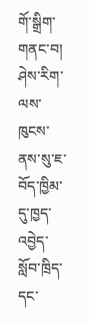གོ་སྒྲིག་གནང་བ། ཤེས་རིག་ལས་ཁུངས་ནས་སུ་ཇ་བོད་ཁྱིམ་དུ་ཁྱད་འབྱེད་སློབ་ཁྲིད་དང་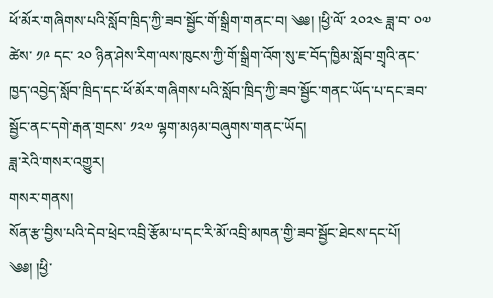ཕོ་མོར་གཞིགས་པའི་སློབ་ཁྲིད་ཀྱི་ཟབ་སྦྱོང་གོ་སྒྲིག་གནང་བ། ༄༅། །ཕྱི་ལོ་ ༢༠༢༤ ཟླ་བ་ ༠༧ ཚེས་ ༡༩ དང་ ༢༠ ཉིན་ཤེས་རིག་ལས་ཁུངས་ཀྱི་གོ་སྒྲིག་འོག་སུ་ཇ་བོད་ཁྱིམ་སློབ་གྲྭའི་ནང་ཁྱད་འབྱེད་སློབ་ཁྲིད་དང་ཕོ་མོར་གཞིགས་པའི་སློབ་ཁྲིད་ཀྱི་ཟབ་སྦྱོང་གནང་ཡོད་པ་དང་ཟབ་སྦྱོང་ནང་དགེ་རྒན་གྲངས་ ༡༢༧ ལྷག་མཉམ་བཞུགས་གནང་ཡོད།
ཟླ་རེའི་གསར་འགྱུར།
གསར་གནས།
སོན་རྩ་བྱིས་པའི་དེབ་ཕྲེང་འབྲི་རྩོམ་པ་དང་རི་མོ་འབྲི་མཁན་གྱི་ཟབ་སྦྱོང་ཐེངས་དང་པོ།
༄༅། །ཕྱི་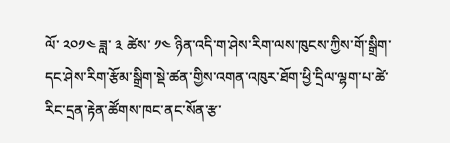ལོ་ ༢༠༡༤ ཟླ་ ༣ ཚེས་ ༡༤ ཉིན་འདི་ག་ཤེས་རིག་ལས་ཁུངས་ཀྱིས་གོ་སྒྲིག་དང་ཤེས་རིག་རྩོམ་སྒྲིག་སྡེ་ཚན་གྱིས་འགན་འཁུར་ཐོག་ཕྱི་དྲིལ་ལྷག་པ་ཚེ་རིང་དྲན་རྟེན་ཚོགས་ཁང་ནང་སོན་རྩ་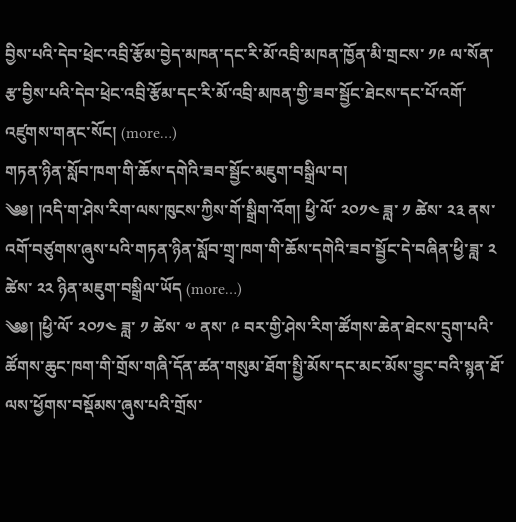བྱིས་པའི་དེབ་ཕྲེང་འབྲི་རྩོམ་བྱེད་མཁན་དང་རི་མོ་འབྲི་མཁན་ཁྱོན་མི་གྲངས་ ༡༩ ལ་སོན་རྩ་བྱིས་པའི་དེབ་ཕྲེང་འབྲི་རྩོམ་དང་རི་མོ་འབྲི་མཁན་གྱི་ཟབ་སྦྱོང་ཐེངས་དང་པོ་འགོ་འཛུགས་གནང་སོང། (more…)
གཏན་ཉིན་སློབ་ཁག་གི་ཆོས་དགེའི་ཟབ་སྦྱོང་མཇུག་བསྒྲིལ་བ།
༄༅། །འདི་ག་ཤེས་རིག་ལས་ཁུངས་ཀྱིས་གོ་སྒྲིག་འོག། ཕྱི་ལོ་ ༢༠༡༤ ཟླ་ ༡ ཚེས་ ༢༣ ནས་འགོ་བཙུགས་ཞུས་པའི་གཏན་ཉིན་སློབ་གྲྭ་ཁག་གི་ཆོས་དགེའི་ཟབ་སྦྱོང་དེ་བཞིན་ཕྱི་ཟླ་ ༢ ཚེས་ ༢༢ ཉིན་མཇུག་བསྒྲིལ་ཡོད (more…)
༄༅། །ཕྱི་ལོ་ ༢༠༡༤ ཟླ་ ༡ ཚེས་ ༧ ནས་ ༩ བར་གྱི་ཤེས་རིག་ཚོགས་ཆེན་ཐེངས་དྲུག་པའི་ཚོགས་ཆུང་ཁག་གི་གྲོས་གཞི་དོན་ཚན་གསུམ་ཐོག་སྤྱི་མོས་དང་མང་མོས་བྱུང་བའི་སྙན་ཐོ་ལས་ཕྱོགས་བསྡོམས་ཞུས་པའི་གྲོས་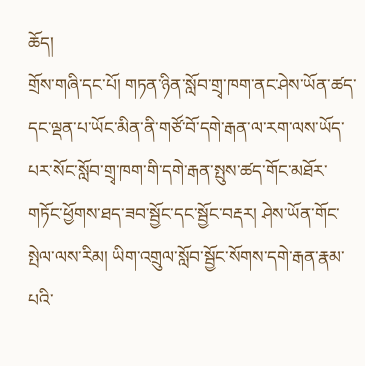ཆོད།
གྲོས་གཞི་དང་པོ། གཏན་ཉིན་སློབ་གྲྭ་ཁག་ནང་ཤེས་ཡོན་ཚད་དང་ལྡན་པ་ཡོང་མིན་ནི་གཙོ་བོ་དགེ་རྒན་ལ་རག་ལས་ཡོད་པར་སོང་སློབ་གྲྭ་ཁག་གི་དགེ་རྒན་སྤུས་ཚད་གོང་མཐོར་གཏོང་ཕྱོགས་ཐད་ཟབ་སྦྱོང་དང་སྦྱོང་བརྡར། ཤེས་ཡོན་གོང་སྤེལ་ལས་རིམ། ཡིག་འགྲུལ་སློབ་སྦྱོང་སོགས་དགེ་རྒན་རྣམ་པའི་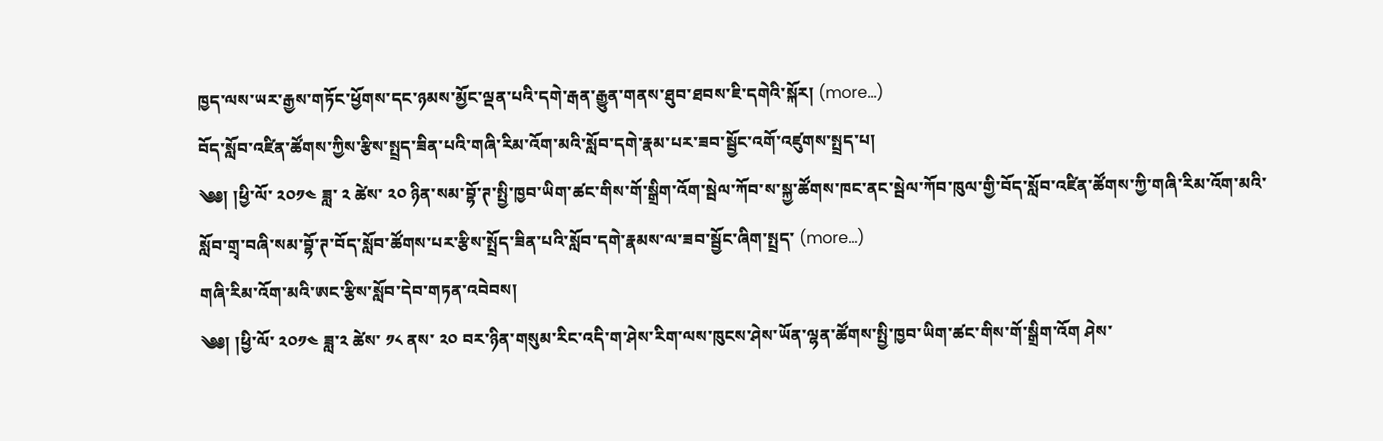ཁྱད་ལས་ཡར་རྒྱས་གཏོང་ཕྱོགས་དང་ཉམས་མྱོང་ལྡན་པའི་དགེ་རྒན་རྒྱུན་གནས་ཐུབ་ཐབས་ཇི་དགེའི་སྐོར། (more…)
བོད་སློབ་འཛིན་ཚོགས་ཀྱིས་རྩིས་སྤྲད་ཟིན་པའི་གཞི་རིམ་འོག་མའི་སློབ་དགེ་རྣམ་པར་ཟབ་སྦྱོང་འགོ་འཛུགས་སྤྲད་པ།
༄༅། །ཕྱི་ལོ་ ༢༠༡༤ ཟླ་ ༢ ཚེས་ ༢༠ ཉིན་སམ་བྷོ་ཊ་སྤྱི་ཁྱབ་ཡིག་ཚང་གིས་གོ་སྒྲིག་འོག་སྦེལ་ཀོབ་ས་སྐྱ་ཚོགས་ཁང་ནང་སྦེལ་ཀོབ་ཁུལ་གྱི་བོད་སློབ་འཛིན་ཚོགས་ཀྱི་གཞི་རིམ་འོག་མའི་སློབ་གྲྭ་བཞི་སམ་བྷོ་ཊ་བོད་སློབ་ཚོགས་པར་རྩིས་སྤྲོད་ཟིན་པའི་སློབ་དགེ་རྣམས་ལ་ཟབ་སྦྱོང་ཞིག་སྤྲད་ (more…)
གཞི་རིམ་འོག་མའི་ཨང་རྩིས་སློབ་དེབ་གཏན་འབེབས།
༄༅། །ཕྱི་ལོ་ ༢༠༡༤ ཟླ་༢ ཚེས་ ༡༨ ནས་ ༢༠ བར་ཉིན་གསུམ་རིང་འདི་ག་ཤེས་རིག་ལས་ཁུངས་ཤེས་ཡོན་ལྷན་ཚོགས་སྤྱི་ཁྱབ་ཡིག་ཚང་གིས་གོ་སྒྲིག་འོག ཤེས་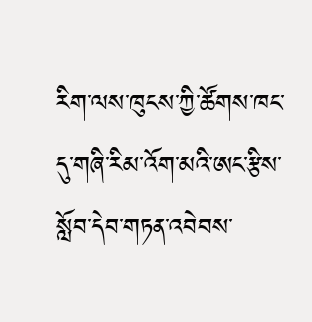རིག་ལས་ཁུངས་ཀྱི་ཚོགས་ཁང་དུ་གཞི་རིམ་འོག་མའི་ཨང་རྩིས་སློབ་དེབ་གཏན་འབེབས་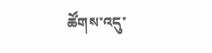ཚོགས་འདུ་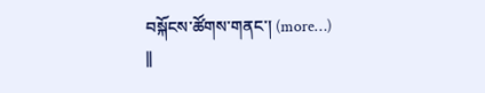བསྐོངས་ཚོགས་གནང་། (more…)
||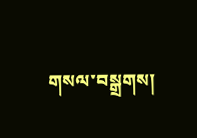གསལ་བསྒྲགས།